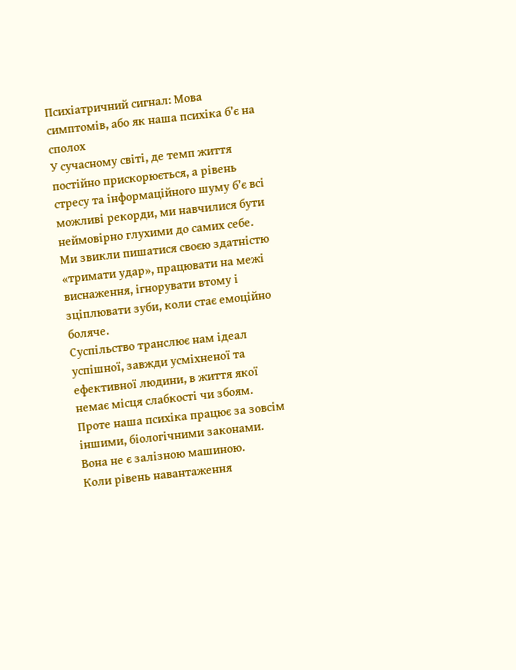Психіатричний сигнал: Мова симптомів, або як наша психіка б’є на сполох
У сучасному світі, де темп життя постійно прискорюється, а рівень стресу та інформаційного шуму б’є всі можливі рекорди, ми навчилися бути неймовірно глухими до самих себе.
Ми звикли пишатися своєю здатністю «тримати удар», працювати на межі виснаження, ігнорувати втому і зціплювати зуби, коли стає емоційно боляче.
Суспільство транслює нам ідеал успішної, завжди усміхненої та ефективної людини, в життя якої немає місця слабкості чи збоям.
Проте наша психіка працює за зовсім іншими, біологічними законами. Вона не є залізною машиною.
Коли рівень навантаження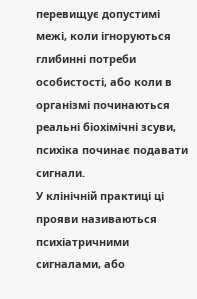перевищує допустимі межі, коли ігноруються глибинні потреби особистості, або коли в організмі починаються реальні біохімічні зсуви, психіка починає подавати сигнали.
У клінічній практиці ці прояви називаються психіатричними сигналами, або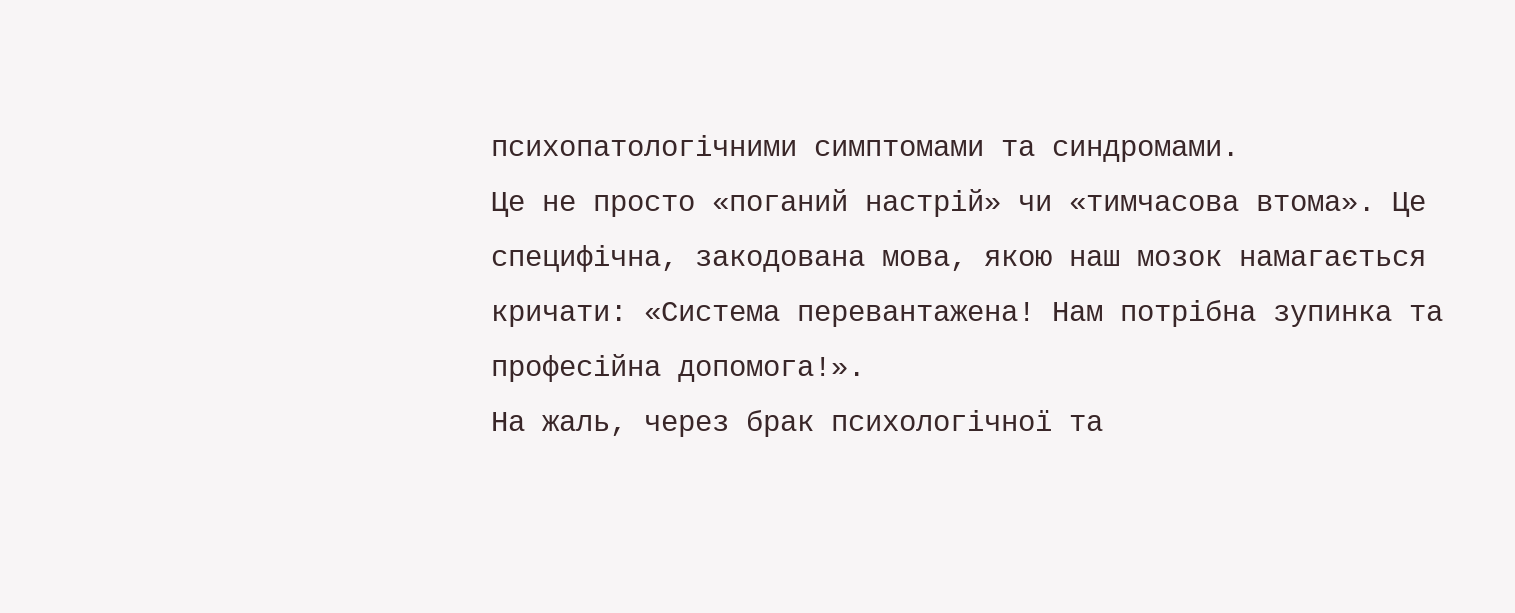психопатологічними симптомами та синдромами.
Це не просто «поганий настрій» чи «тимчасова втома». Це специфічна, закодована мова, якою наш мозок намагається кричати: «Система перевантажена! Нам потрібна зупинка та професійна допомога!».
На жаль, через брак психологічної та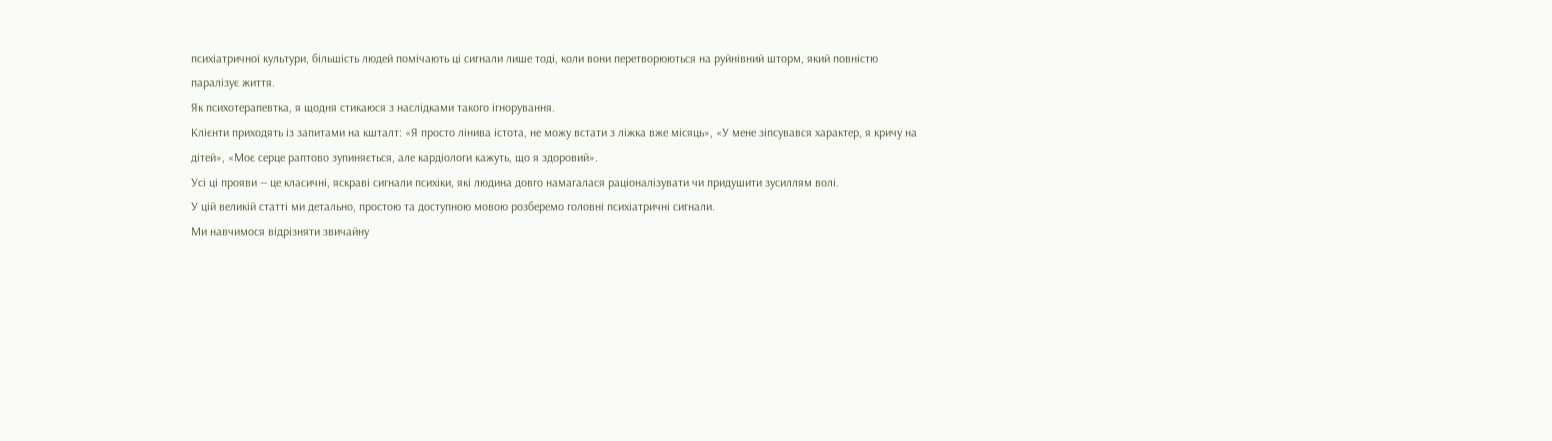психіатричної культури, більшість людей помічають ці сигнали лише тоді, коли вони перетворюються на руйнівний шторм, який повністю паралізує життя.
Як психотерапевтка, я щодня стикаюся з наслідками такого ігнорування.
Клієнти приходять із запитами на кшталт: «Я просто лінива істота, не можу встати з ліжка вже місяць», «У мене зіпсувався характер, я кричу на дітей», «Моє серце раптово зупиняється, але кардіологи кажуть, що я здоровий».
Усі ці прояви — це класичні, яскраві сигнали психіки, які людина довго намагалася раціоналізувати чи придушити зусиллям волі.
У цій великій статті ми детально, простою та доступною мовою розберемо головні психіатричні сигнали.
Ми навчимося відрізняти звичайну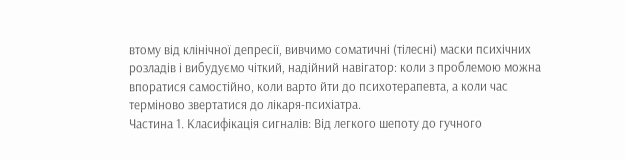втому від клінічної депресії, вивчимо соматичні (тілесні) маски психічних розладів і вибудуємо чіткий, надійний навігатор: коли з проблемою можна впоратися самостійно, коли варто йти до психотерапевта, а коли час терміново звертатися до лікаря-психіатра.
Частина 1. Класифікація сигналів: Від легкого шепоту до гучного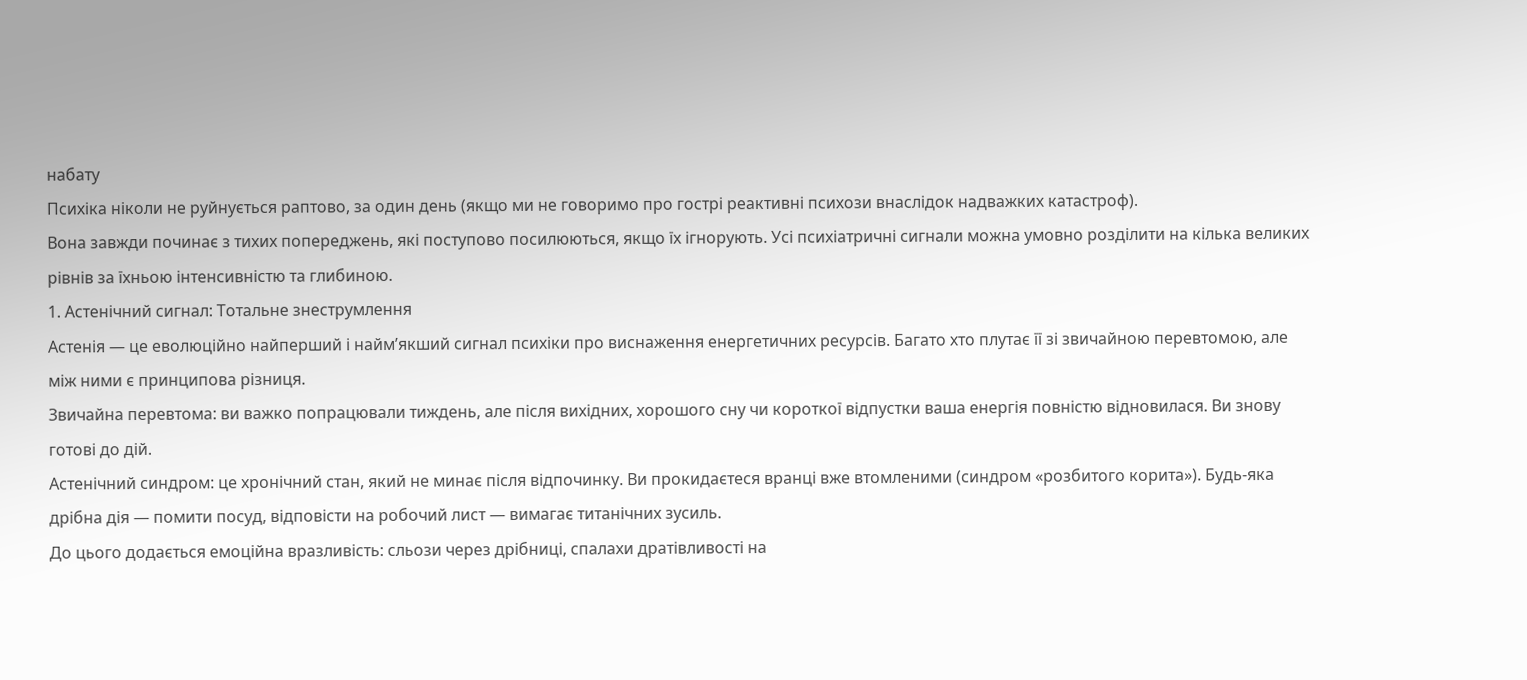набату
Психіка ніколи не руйнується раптово, за один день (якщо ми не говоримо про гострі реактивні психози внаслідок надважких катастроф).
Вона завжди починає з тихих попереджень, які поступово посилюються, якщо їх ігнорують. Усі психіатричні сигнали можна умовно розділити на кілька великих рівнів за їхньою інтенсивністю та глибиною.
1. Астенічний сигнал: Тотальне знеструмлення
Астенія — це еволюційно найперший і найм’якший сигнал психіки про виснаження енергетичних ресурсів. Багато хто плутає її зі звичайною перевтомою, але між ними є принципова різниця.
Звичайна перевтома: ви важко попрацювали тиждень, але після вихідних, хорошого сну чи короткої відпустки ваша енергія повністю відновилася. Ви знову готові до дій.
Астенічний синдром: це хронічний стан, який не минає після відпочинку. Ви прокидаєтеся вранці вже втомленими (синдром «розбитого корита»). Будь-яка дрібна дія — помити посуд, відповісти на робочий лист — вимагає титанічних зусиль.
До цього додається емоційна вразливість: сльози через дрібниці, спалахи дратівливості на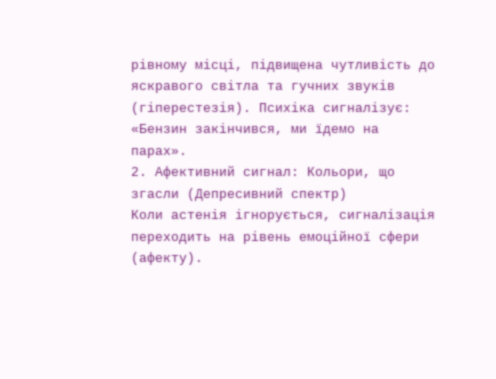рівному місці, підвищена чутливість до яскравого світла та гучних звуків (гіперестезія). Психіка сигналізує: «Бензин закінчився, ми їдемо на парах».
2. Афективний сигнал: Кольори, що згасли (Депресивний спектр)
Коли астенія ігнорується, сигналізація переходить на рівень емоційної сфери (афекту).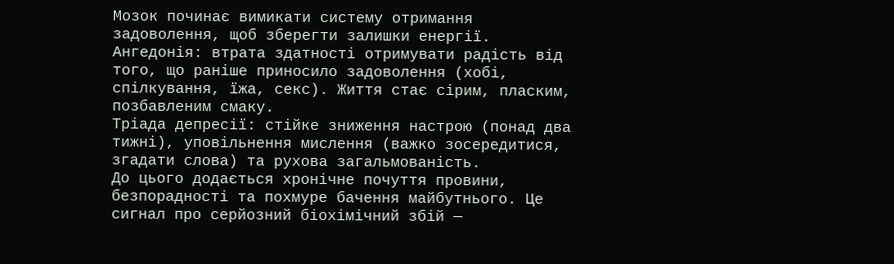Мозок починає вимикати систему отримання задоволення, щоб зберегти залишки енергії.
Ангедонія: втрата здатності отримувати радість від того, що раніше приносило задоволення (хобі, спілкування, їжа, секс). Життя стає сірим, пласким, позбавленим смаку.
Тріада депресії: стійке зниження настрою (понад два тижні), уповільнення мислення (важко зосередитися, згадати слова) та рухова загальмованість.
До цього додається хронічне почуття провини, безпорадності та похмуре бачення майбутнього. Це сигнал про серйозний біохімічний збій —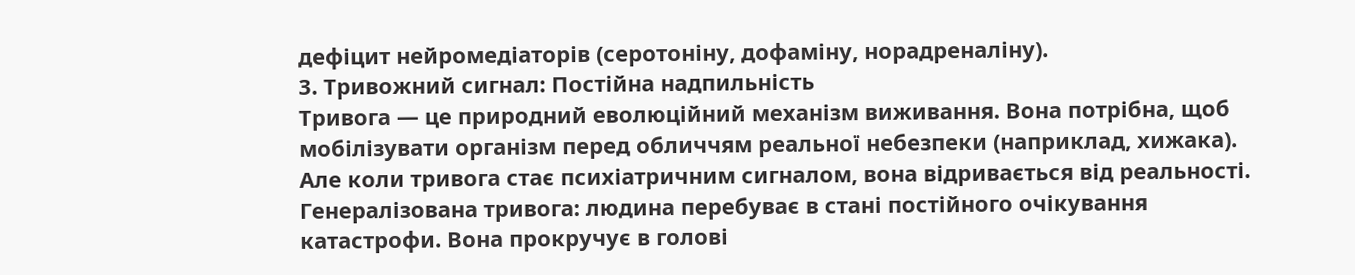дефіцит нейромедіаторів (серотоніну, дофаміну, норадреналіну).
3. Тривожний сигнал: Постійна надпильність
Тривога — це природний еволюційний механізм виживання. Вона потрібна, щоб мобілізувати організм перед обличчям реальної небезпеки (наприклад, хижака).
Але коли тривога стає психіатричним сигналом, вона відривається від реальності.
Генералізована тривога: людина перебуває в стані постійного очікування катастрофи. Вона прокручує в голові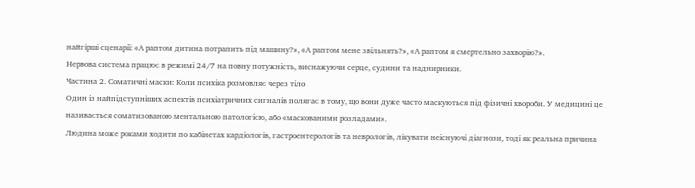найгірші сценарії: «А раптом дитина потрапить під машину?», «А раптом мене звільнять?», «А раптом я смертельно захворію?».
Нервова система працює в режимі 24/7 на повну потужність, виснажуючи серце, судини та наднирники.
Частина 2. Соматичні маски: Коли психіка розмовляє через тіло
Один із найпідступніших аспектів психіатричних сигналів полягає в тому, що вони дуже часто маскуються під фізичні хвороби. У медицині це називається соматизованою ментальною патологією, або «маскованими розладами».
Людина може роками ходити по кабінетах кардіологів, гастроентерологів та неврологів, лікувати неіснуючі діагнози, тоді як реальна причина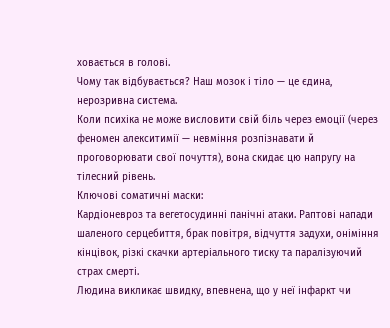ховається в голові.
Чому так відбувається? Наш мозок і тіло — це єдина, нерозривна система.
Коли психіка не може висловити свій біль через емоції (через феномен алекситимії — невміння розпізнавати й проговорювати свої почуття), вона скидає цю напругу на тілесний рівень.
Ключові соматичні маски:
Кардіоневроз та вегетосудинні панічні атаки. Раптові напади шаленого серцебиття, брак повітря, відчуття задухи, оніміння кінцівок, різкі скачки артеріального тиску та паралізуючий страх смерті.
Людина викликає швидку, впевнена, що у неї інфаркт чи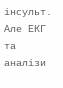інсульт. Але ЕКГ та аналізи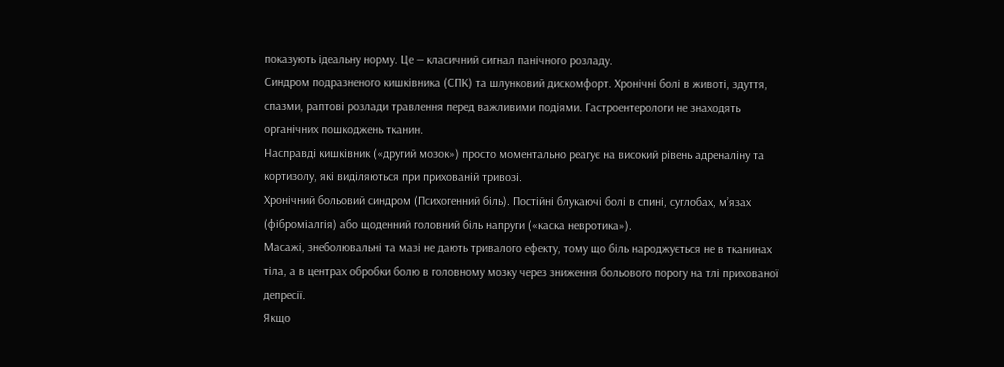показують ідеальну норму. Це — класичний сигнал панічного розладу.
Синдром подразненого кишківника (СПК) та шлунковий дискомфорт. Хронічні болі в животі, здуття, спазми, раптові розлади травлення перед важливими подіями. Гастроентерологи не знаходять органічних пошкоджень тканин.
Насправді кишківник («другий мозок») просто моментально реагує на високий рівень адреналіну та кортизолу, які виділяються при прихованій тривозі.
Хронічний больовий синдром (Психогенний біль). Постійні блукаючі болі в спині, суглобах, м’язах (фіброміалгія) або щоденний головний біль напруги («каска невротика»).
Масажі, знеболювальні та мазі не дають тривалого ефекту, тому що біль народжується не в тканинах тіла, а в центрах обробки болю в головному мозку через зниження больового порогу на тлі прихованої депресії.
Якщо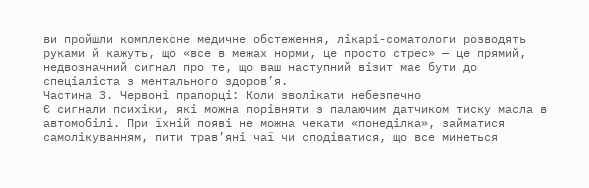ви пройшли комплексне медичне обстеження, лікарі-соматологи розводять руками й кажуть, що «все в межах норми, це просто стрес» — це прямий, недвозначний сигнал про те, що ваш наступний візит має бути до спеціаліста з ментального здоров’я.
Частина 3. Червоні прапорці: Коли зволікати небезпечно
Є сигнали психіки, які можна порівняти з палаючим датчиком тиску масла в автомобілі. При їхній появі не можна чекати «понеділка», займатися самолікуванням, пити трав’яні чаї чи сподіватися, що все минеться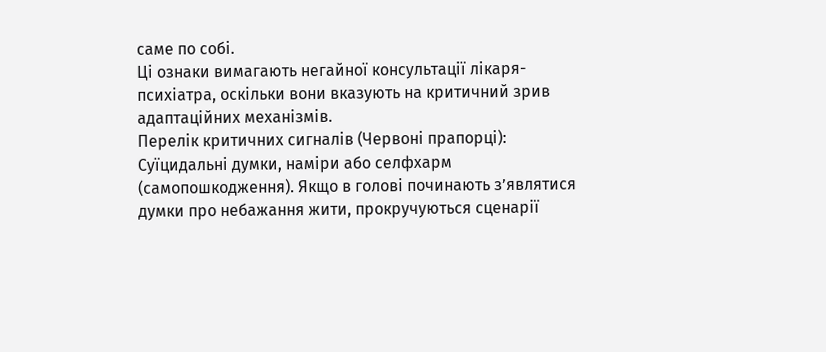саме по собі.
Ці ознаки вимагають негайної консультації лікаря-психіатра, оскільки вони вказують на критичний зрив адаптаційних механізмів.
Перелік критичних сигналів (Червоні прапорці):
Суїцидальні думки, наміри або селфхарм (самопошкодження). Якщо в голові починають з’являтися думки про небажання жити, прокручуються сценарії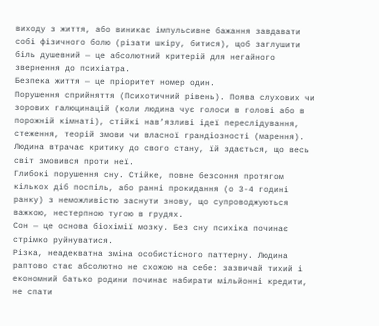виходу з життя, або виникає імпульсивне бажання завдавати собі фізичного болю (різати шкіру, битися), щоб заглушити біль душевний — це абсолютний критерій для негайного звернення до психіатра.
Безпека життя — це пріоритет номер один.
Порушення сприйняття (Психотичний рівень). Поява слухових чи зорових галюцинацій (коли людина чує голоси в голові або в порожній кімнаті), стійкі нав’язливі ідеї переслідування, стеження, теорій змови чи власної грандіозності (марення).
Людина втрачає критику до свого стану, їй здається, що весь світ змовився проти неї.
Глибокі порушення сну. Стійке, повне безсоння протягом кількох діб поспіль, або ранні прокидання (о 3-4 годині ранку) з неможливістю заснути знову, що супроводжуються важкою, нестерпною тугою в грудях.
Сон — це основа біохімії мозку. Без сну психіка починає стрімко руйнуватися.
Різка, неадекватна зміна особистісного паттерну. Людина раптово стає абсолютно не схожою на себе: зазвичай тихий і економний батько родини починає набирати мільйонні кредити, не спати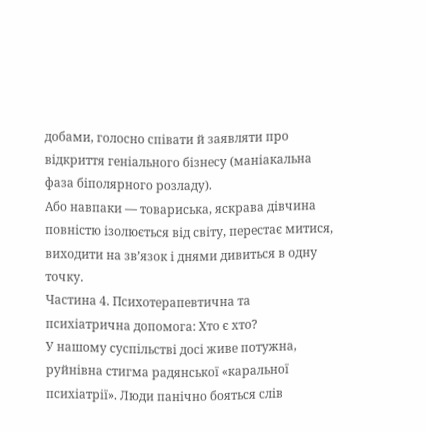добами, голосно співати й заявляти про відкриття геніального бізнесу (маніакальна фаза біполярного розладу).
Або навпаки — товариська, яскрава дівчина повністю ізолюється від світу, перестає митися, виходити на зв’язок і днями дивиться в одну точку.
Частина 4. Психотерапевтична та психіатрична допомога: Хто є хто?
У нашому суспільстві досі живе потужна, руйнівна стигма радянської «каральної психіатрії». Люди панічно бояться слів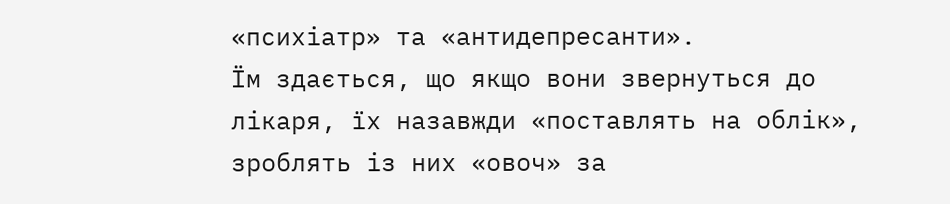«психіатр» та «антидепресанти».
Їм здається, що якщо вони звернуться до лікаря, їх назавжди «поставлять на облік», зроблять із них «овоч» за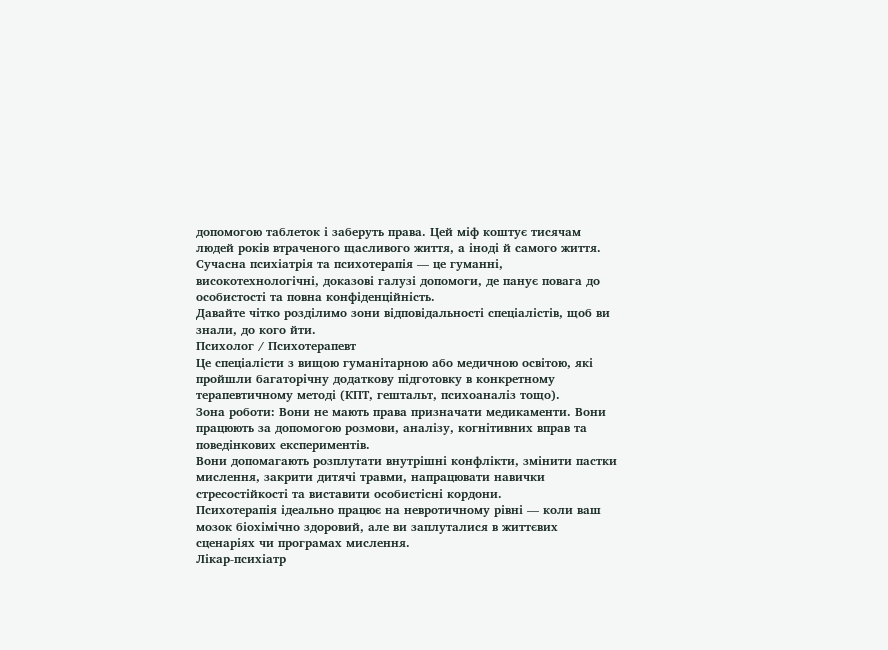допомогою таблеток і заберуть права. Цей міф коштує тисячам людей років втраченого щасливого життя, а іноді й самого життя.
Сучасна психіатрія та психотерапія — це гуманні, високотехнологічні, доказові галузі допомоги, де панує повага до особистості та повна конфіденційність.
Давайте чітко розділимо зони відповідальності спеціалістів, щоб ви знали, до кого йти.
Психолог / Психотерапевт
Це спеціалісти з вищою гуманітарною або медичною освітою, які пройшли багаторічну додаткову підготовку в конкретному терапевтичному методі (КПТ, гештальт, психоаналіз тощо).
Зона роботи: Вони не мають права призначати медикаменти. Вони працюють за допомогою розмови, аналізу, когнітивних вправ та поведінкових експериментів.
Вони допомагають розплутати внутрішні конфлікти, змінити пастки мислення, закрити дитячі травми, напрацювати навички стресостійкості та виставити особистісні кордони.
Психотерапія ідеально працює на невротичному рівні — коли ваш мозок біохімічно здоровий, але ви заплуталися в життєвих сценаріях чи програмах мислення.
Лікар-психіатр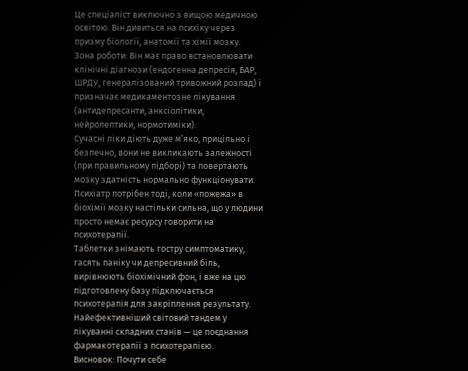Це спеціаліст виключно з вищою медичною освітою. Він дивиться на психіку через призму біології, анатомії та хімії мозку.
Зона роботи: Він має право встановлювати клінічні діагнози (ендогенна депресія, БАР, ШРДУ, генералізований тривожний розлад) і призначає медикаментозне лікування (антидепресанти, анксіолітики, нейролептики, нормотиміки).
Сучасні ліки діють дуже м’яко, прицільно і безпечно, вони не викликають залежності (при правильному підборі) та повертають мозку здатність нормально функціонувати.
Психіатр потрібен тоді, коли «пожежа» в біохімії мозку настільки сильна, що у людини просто немає ресурсу говорити на психотерапії.
Таблетки знімають гостру симптоматику, гасять паніку чи депресивний біль, вирівнюють біохімічний фон, і вже на цю підготовлену базу підключається психотерапія для закріплення результату.
Найефективніший світовий тандем у лікуванні складних станів — це поєднання фармакотерапії з психотерапією.
Висновок: Почути себе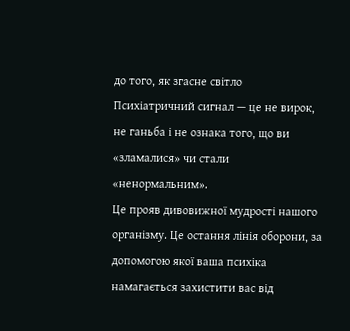до того, як згасне світло
Психіатричний сигнал — це не вирок, не ганьба і не ознака того, що ви «зламалися» чи стали «ненормальним».
Це прояв дивовижної мудрості нашого організму. Це остання лінія оборони, за допомогою якої ваша психіка намагається захистити вас від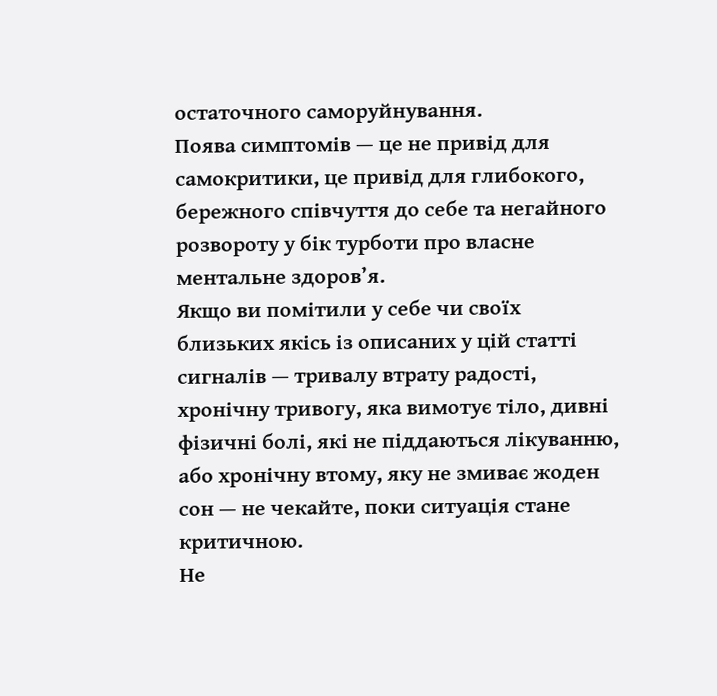остаточного саморуйнування.
Поява симптомів — це не привід для самокритики, це привід для глибокого, бережного співчуття до себе та негайного розвороту у бік турботи про власне ментальне здоров’я.
Якщо ви помітили у себе чи своїх близьких якісь із описаних у цій статті сигналів — тривалу втрату радості, хронічну тривогу, яка вимотує тіло, дивні фізичні болі, які не піддаються лікуванню, або хронічну втому, яку не змиває жоден сон — не чекайте, поки ситуація стане критичною.
Не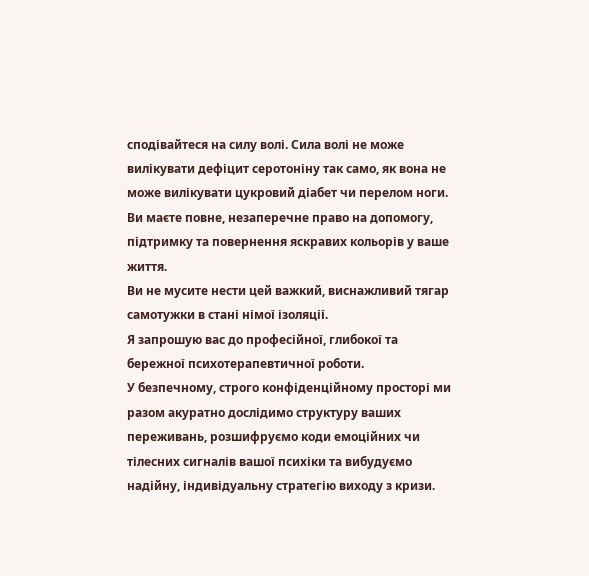сподівайтеся на силу волі. Сила волі не може вилікувати дефіцит серотоніну так само, як вона не може вилікувати цукровий діабет чи перелом ноги.
Ви маєте повне, незаперечне право на допомогу, підтримку та повернення яскравих кольорів у ваше життя.
Ви не мусите нести цей важкий, виснажливий тягар самотужки в стані німої ізоляції.
Я запрошую вас до професійної, глибокої та бережної психотерапевтичної роботи.
У безпечному, строго конфіденційному просторі ми разом акуратно дослідимо структуру ваших переживань, розшифруємо коди емоційних чи тілесних сигналів вашої психіки та вибудуємо надійну, індивідуальну стратегію виходу з кризи.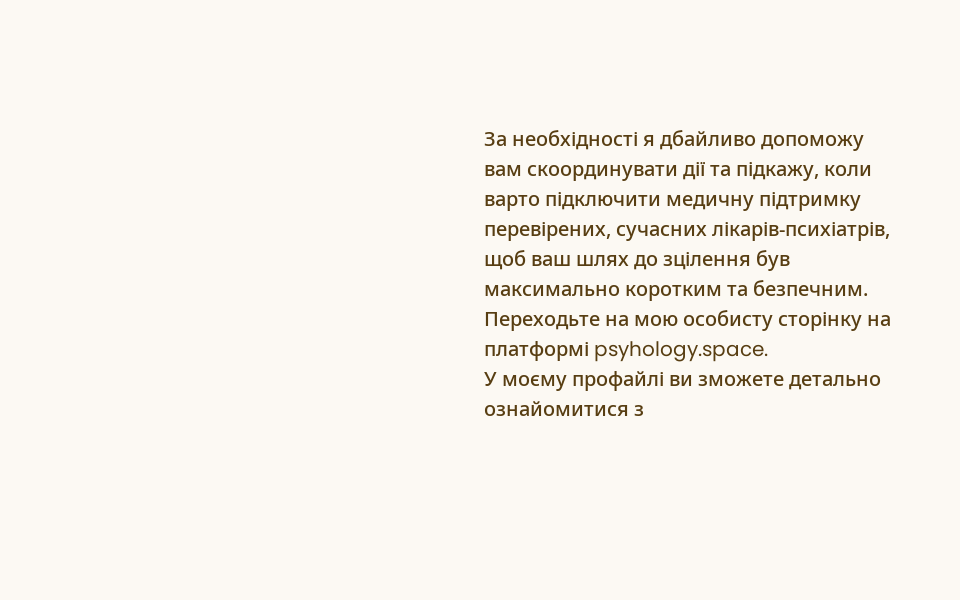За необхідності я дбайливо допоможу вам скоординувати дії та підкажу, коли варто підключити медичну підтримку перевірених, сучасних лікарів-психіатрів, щоб ваш шлях до зцілення був максимально коротким та безпечним.
Переходьте на мою особисту сторінку на платформі psyhology.space.
У моєму профайлі ви зможете детально ознайомитися з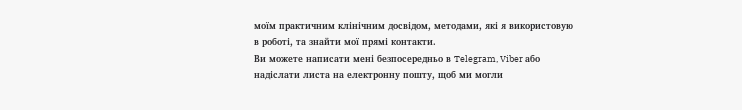моїм практичним клінічним досвідом, методами, які я використовую в роботі, та знайти мої прямі контакти.
Ви можете написати мені безпосередньо в Telegram, Viber або надіслати листа на електронну пошту, щоб ми могли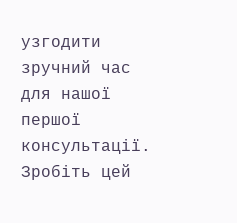узгодити зручний час для нашої першої консультації.
Зробіть цей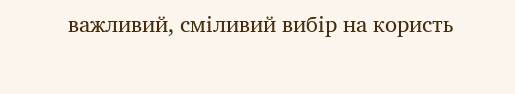важливий, сміливий вибір на користь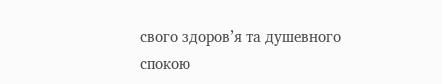свого здоров’я та душевного спокою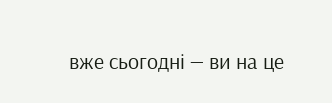вже сьогодні — ви на це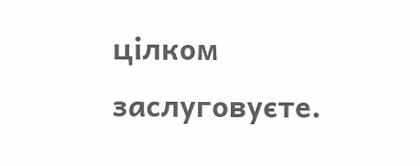цілком заслуговуєте.